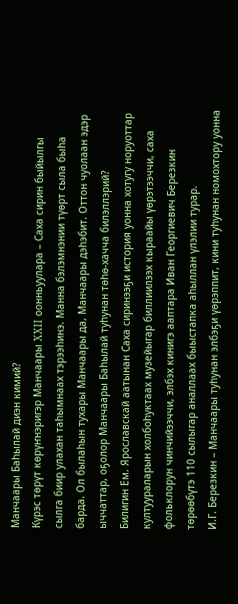Манчаары Баһылай диэн кимий?
Күрэс төрүт көрүҥнэригэр Манчаары XXII оонньуулара – Саха сирин быйылгы сылга биир улахан таһымнаах тэрээһинэ. Манна бэлэмнэнии түөрт сыла быһа барда. Ол былаһын тухары Манчаары да, Манчаары дэһэбит. Оттон чуолаан эдэр ыччаттар, оҕолор Манчаары Баһылай туһунан төһө-хачча билэллэрий?
Билигин Ем. Ярославскай аатынан Саха сиринээҕи история уонна хотугу норуоттар култуураларын холбоһуктаах музейыгар биллиилээх кыраайы үөрэтээччи, саха фольклорун чинчийээччи, элбэх кинигэ ааптара Иван Георгиевич Березкин төрөөбүтэ 110 сылыгар аналлаах быыстапка аһыллан үлэлии турар.
И.Г. Березкин – Манчаары туһунан элбэҕи үөрэппит, кини туһунан номохтору уонна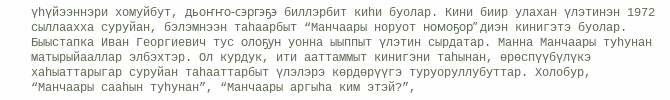үһүйээннэри хомуйбут, дьоҥҥо-сэргэҕэ биллэрбит киһи буолар. Кини биир улахан үлэтинэн 1972 сыллаахха суруйан, бэлэмнээн таһаарбыт “Манчаары норуот номоҕор” диэн кинигэтэ буолар.
Быыстапка Иван Георгиевич тус олоҕун уонна ыыппыт үлэтин сырдатар. Манна Манчаары туһунан матырыйааллар элбэхтэр. Ол курдук, ити ааттаммыт кинигэни таһынан, өрөспүүбүлүкэ хаһыаттарыгар суруйан таһааттарбыт үлэлэрэ көрдөрүүгэ туруоруллубуттар. Холобур, “Манчаары сааһын туһунан”, “Манчаары аргыһа ким этэй?”,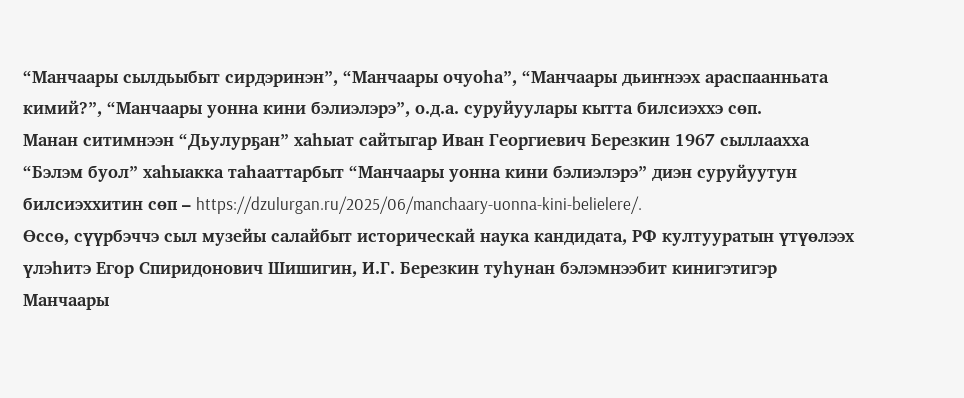“Манчаары сылдьыбыт сирдэринэн”, “Манчаары очуоһа”, “Манчаары дьиҥнээх араспаанньата кимий?”, “Манчаары уонна кини бэлиэлэрэ”, о.д.а. суруйуулары кытта билсиэххэ сөп.
Манан ситимнээн “Дьулурҕан” хаһыат сайтыгар Иван Георгиевич Березкин 1967 сыллаахха “Бэлэм буол” хаһыакка таһааттарбыт “Манчаары уонна кини бэлиэлэрэ” диэн суруйуутун билсиэххитин сөп – https://dzulurgan.ru/2025/06/manchaary-uonna-kini-belielere/.
Өссө, сүүрбэччэ сыл музейы салайбыт историческай наука кандидата, РФ култууратын үтүөлээх үлэһитэ Егор Спиридонович Шишигин, И.Г. Березкин туһунан бэлэмнээбит кинигэтигэр Манчаары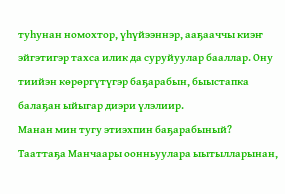туһунан номохтор, үһүйээннэр, ааҕааччы киэҥ эйгэтигэр тахса илик да суруйуулар бааллар. Ону тиийэн көрөргүтүгэр баҕарабын, быыстапка балаҕан ыйыгар диэри үлэлиир.
Манан мин тугу этиэхпин баҕарабыный? Тааттаҕа Манчаары оонньуулара ыытылларынан,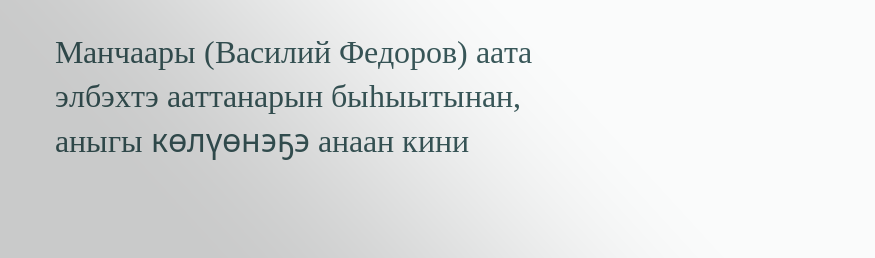Манчаары (Василий Федоров) аата элбэхтэ ааттанарын быһыытынан, аныгы көлүөнэҕэ анаан кини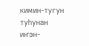кимин-тугун туһунан иҥэн-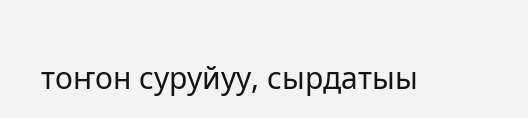тоҥон суруйуу, сырдатыы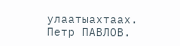улаатыахтаах.
Петр ПАВЛОВ.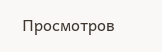Просмотров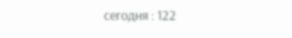сегодня : 122